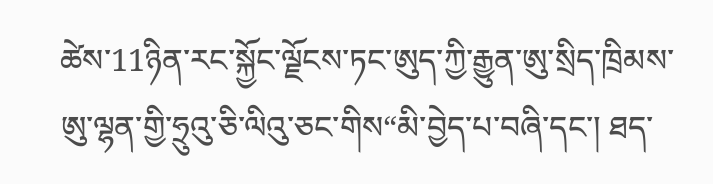ཚེས་11ཉིན་རང་སྐྱོང་ལྗོངས་ཏང་ཨུད་ཀྱི་རྒྱུན་ཨུ་སྲིད་ཁྲིམས་ཨུ་ལྷན་གྱི་ཧྲུའུ་ཅི་ལིའུ་ཅང་གིས“མི་བྱེད་པ་བཞི་དང་། ཐད་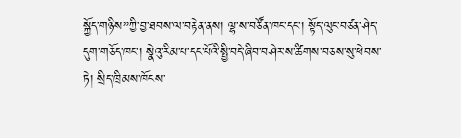སྐྱོད་གཉིས”ཀྱི་བྱ་ཐབས་ལ་བརྟེན་ནས། ལྷ་ས་བཙོན་ཁང་དང་། སྟོད་ལུང་བཙན་ཤེད་དུག་གཅོད་ཁང་། སྣེའུ་རིམ་པ་དང་པོའི་སྤྱི་བདེ་ཞིབ་བཤེར་ས་ཚིགས་བཅས་སུ་ཕེབས་ཏེ། སྲིད་ཁྲིམས་ཁོངས་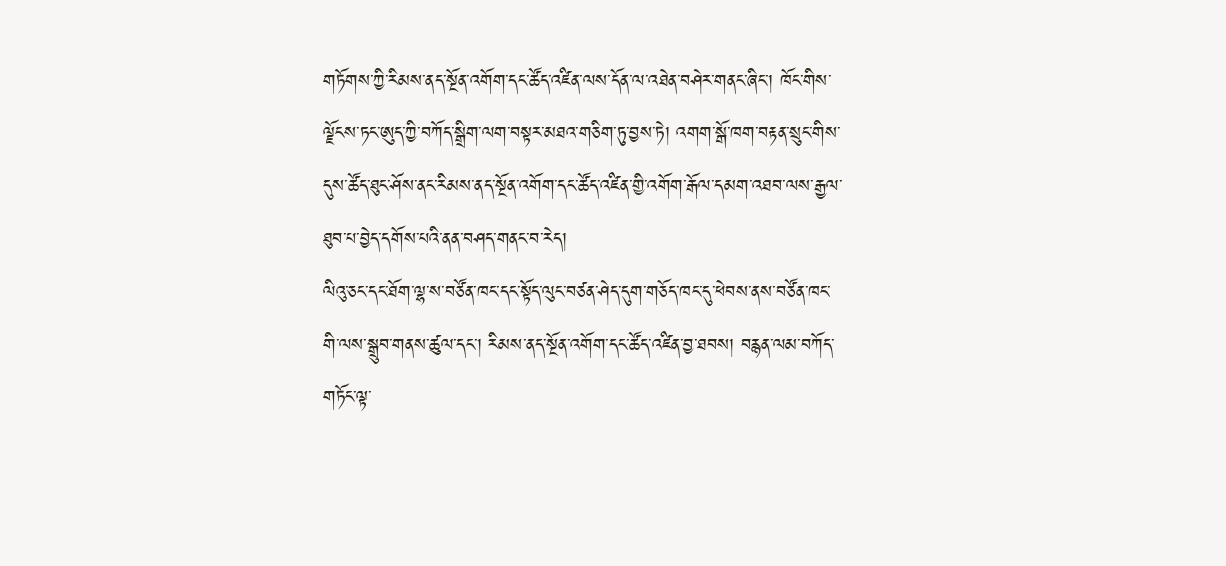གཏོགས་ཀྱི་རིམས་ནད་སྔོན་འགོག་དང་ཚོད་འཛིན་ལས་དོན་ལ་འཐེན་བཤེར་གནང་ཞིང་། ཁོང་གིས་ལྗོངས་ཏང་ཨུད་ཀྱི་བཀོད་སྒྲིག་ལག་བསྟར་མཐའ་གཅིག་ཏུ་བྱས་ཏེ། འགག་སྒོ་ཁག་བརྟན་སྲུང་གིས་དུས་ཚོད་ཐུང་ཤོས་ནང་རིམས་ནད་སྔོན་འགོག་དང་ཚོད་འཛིན་གྱི་འགོག་རྒོལ་དམག་འཐབ་ལས་རྒྱལ་ཐུབ་པ་བྱེད་དགོས་པའི་ནན་བཤད་གནང་བ་རེད།
ལིའུ་ཅང་དང་ཐོག་ལྷ་ས་བཙོན་ཁང་དང་སྟོད་ལུང་བཙན་ཤེད་དུག་གཅོད་ཁང་དུ་ཕེབས་ནས་བཙོན་ཁང་གི་ལས་སྒྲུབ་གནས་ཚུལ་དང་། རིམས་ནད་སྔོན་འགོག་དང་ཚོད་འཛིན་བྱ་ཐབས། བརྙན་ལམ་བཀོད་གཏོང་ལྟ་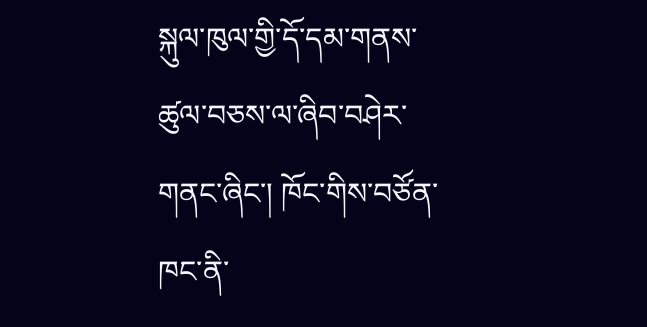སྐུལ་ཁུལ་གྱི་དོ་དམ་གནས་ཚུལ་བཅས་ལ་ཞིབ་བཤེར་གནང་ཞིང་། ཁོང་གིས་བཙོན་ཁང་ནི་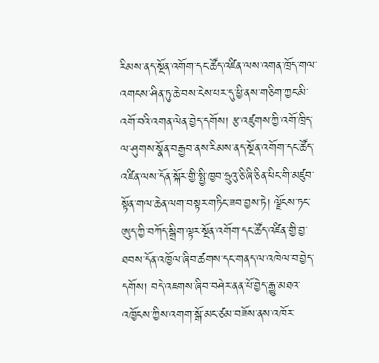རིམས་ནད་སྔོན་འགོག་དང་ཚོད་འཛིན་ལས་འགན་ཁྲོད་གལ་འགངས་ཤིན་ཏུ་ཆེ་བས་ངེས་པར་དུ་ཕྱི་ནས་གཅིག་ཀྱང་མི་འགོ་བའི་འགན་ལེན་བྱེད་དགོས། རྩ་འཛུགས་ཀྱི་འགོ་ཁྲིད་ལ་ཤུགས་སྣོན་བརྒྱབ་ནས་རིམས་ནད་སྔོན་འགོག་དང་ཚོད་འཛིན་ལས་དོན་སྐོར་གྱི་སྤྱི་ཁྱབ་ཧྲུའུ་ཅི་ཞི་ཅིན་ཕིང་གི་མཛུབ་སྟོན་གལ་ཆེན་ལག་བསྟར་གཏིང་ཟབ་བྱས་ཏེ། ལྗོངས་ཏང་ཨུད་ཀྱི་བཀོད་སྒྲིག་ལྟར་སྔོན་འགོག་དང་ཚོད་འཛིན་གྱི་བྱ་ཐབས་དོན་འཁྱོལ་ཞིབ་ཚགས་དང་གནད་ལ་འཁེལ་བ་བྱེད་དགོས། བདེ་འཇགས་ཞིབ་བཤེར་ནན་པོ་བྱེད་རྒྱུ་མཐའ་འཁྱོངས་ཀྱིས་འགག་སྒོ་མང་ཙམ་བཟོས་ནས་འཁོར་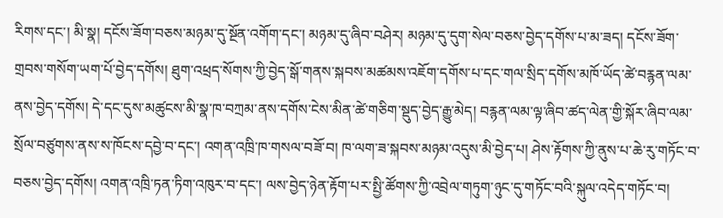རིགས་དང་། མི་སྣ། དངོས་ཟོག་བཅས་མཉམ་དུ་སྔོན་འགོག་དང་། མཉམ་དུ་ཞིབ་བཤེར། མཉམ་དུ་དུག་སེལ་བཅས་བྱེད་དགོས་པ་མ་ཟད། དངོས་ཟོག་གྲབས་གསོག་ཡག་པོ་བྱེད་དགོས། ཐུག་འཕྲད་སོགས་ཀྱི་བྱེད་སྒོ་གནས་སྐབས་མཚམས་འཇོག་དགོས་པ་དང་གལ་སྲིད་དགོས་མཁོ་ཡོད་ཚེ་བརྙན་ལམ་ནས་བྱེད་དགོས། དེ་དང་དུས་མཚུངས་མི་སྣ་ཁ་བཀྲམ་ནས་དགོས་ངེས་མིན་ཚེ་གཅིག་སྡུད་བྱེད་རྒྱུ་མེད། བརྙན་ལམ་ལྟ་ཞིབ་ཚད་ལེན་གྱི་སྐོར་ཞིབ་ལམ་སྲོལ་བཙུགས་ནས་ས་ཁོངས་དབྱེ་བ་དང་། འགན་འཁྲི་ཁ་གསལ་བཟོ་བ། ཁ་ལག་ཟ་སྐབས་མཉམ་འདུས་མི་བྱེད་པ། ཤེས་རྟོགས་ཀྱི་ནུས་པ་ཆེ་རུ་གཏོང་བ་བཅས་བྱེད་དགོས། འགན་འཁྲི་ཏན་ཏིག་འཁུར་བ་དང་། ལས་བྱེད་ཉེན་རྟོག་པར་སྤྱི་ཚོགས་ཀྱི་འབྲེལ་གཏུག་ཉུང་དུ་གཏོང་བའི་སྐུལ་འདེད་གཏོང་བ།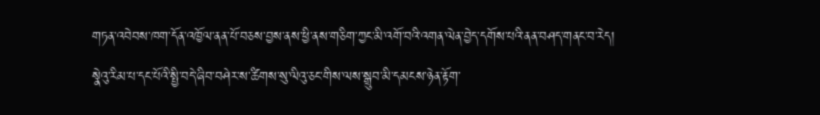གཏན་འབེབས་ཁག་དོན་འཁྱོལ་ནན་པོ་བཅས་བྱས་ནས་ཕྱི་ནས་གཅིག་ཀྱང་མི་འགོ་བའི་འགན་ལེན་བྱེད་དགོས་པའི་ནན་བཤད་གནང་བ་རེད།
སྣེའུ་རིམ་པ་དང་པོའི་སྤྱི་བདེ་ཞིབ་བཤེར་ས་ཚིགས་སུ་ལིའུ་ཅང་གིས་ལས་སྒྲུབ་མི་དམངས་ཉེན་རྟོག་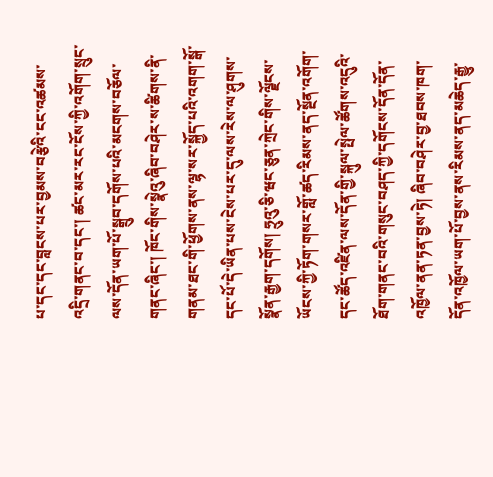པ་དང་དང་བླངས་པར་བྱམས་བརྩེའི་ངང་འཚམས་འདྲི་གནང་བ་དང་། ཚང་མར་རང་ངོས་ཀྱི་འགོག་སྲུང་ལས་དོན་ཡག་པོ་སྒྲུབ་དགོས་པའི་མངགས་བཅོལ་གནང་ཞིང་། ཁོང་གིས་སྣེའུ་ཞིབ་བཤེར་ས་ཚིགས་ནི་གནམ་ཐང་གི་ཕྱོགས་ནས་ལྷ་སར་སྐྱོད་པའི་འགག་སྒོ་དང་པོ་དེ་ཡིན་པས་ངེས་པར་དུ་ལས་རེས་ལ་ཤུགས་སྣོན་རྒྱག་དགོས། ཧྲུའུ་ཅི་ཝང་ཅུན་ཀྲེང་གིས་ལྗོངས་ཡོངས་ཀྱི་ཏོག་གསར་གློ་ཚད་རིམས་ནད་སྔོན་འགོག་དང་ཚོད་འཛིན་ལས་དོན་གྱི་སྐུལ་སྤེལ་ཚོགས་འདུའི་ཐོག་གནང་བའི་གསུང་བཤད་ཀྱི་དགོངས་དོན་དོན་འཁྱོལ་ནན་ཏན་བྱས་ཏེ། ཞིབ་བཤེར་བྱ་ཐབས་ཁག་དོན་འཁྱོལ་ཡག་པོ་བྱས་ནས་རིམས་ནད་མཆེད་རྒྱུ་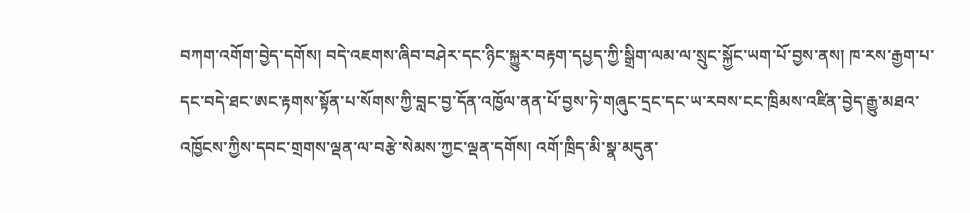བཀག་འགོག་བྱེད་དགོས། བདེ་འཇགས་ཞིབ་བཤེར་དང་ཉིང་སྐྱུར་བརྟག་དཔྱད་ཀྱི་སྒྲིག་ལམ་ལ་སྲུང་སྐྱོང་ཡག་པོ་བྱས་ནས། ཁ་རས་རྒྱག་པ་དང་བདེ་ཐང་ཨང་རྟགས་སྟོན་པ་སོགས་ཀྱི་བླང་བྱ་དོན་འཁྱོལ་ནན་པོ་བྱས་ཏེ་གཞུང་དྲང་དང་ཡ་རབས་ངང་ཁྲིམས་འཛིན་བྱེད་རྒྱུ་མཐའ་འཁྱོངས་ཀྱིས་དབང་གྲགས་ལྡན་ལ་བརྩེ་སེམས་ཀྱང་ལྡན་དགོས། འགོ་ཁྲིད་མི་སྣ་མདུན་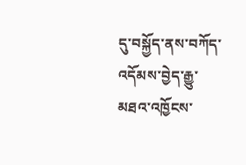དུ་བསྐྱོད་ནས་བཀོད་འདོམས་བྱེད་རྒྱུ་མཐའ་འཁྱོངས་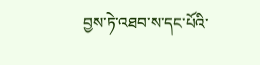བྱས་ཏེ་འཐབ་ས་དང་པོའི་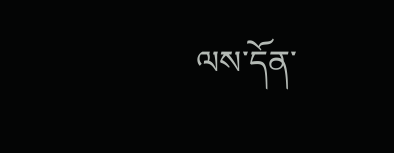ལས་དོན་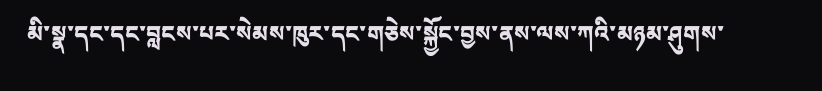མི་སྣ་དང་དང་བླངས་པར་སེམས་ཁུར་དང་གཅེས་སྐྱོང་བྱས་ནས་ལས་ཀའི་མཉམ་ཤུགས་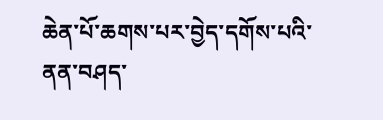ཆེན་པོ་ཆགས་པར་བྱེད་དགོས་པའི་ནན་བཤད་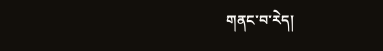གནང་བ་རེད།